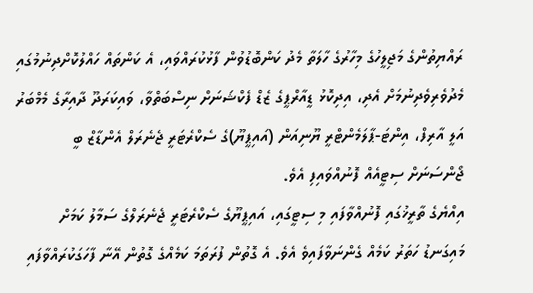ރައްޔިތުންގެ މަޖިލީހުގެ މިހާރުގެ ހާލަތާ މެދު ކަންބޮޑުވުން ފާޅުކުރައްވައި، އެ ކަންތައް ހައްލުކޮށްދިނުމުގައި މެދުވެރިވެދިނުމަށް އެދި، އިދިކޮޅު ޑީއާރްޕީގެ ޒެޑް ފެކްޝަނަށް ނިސްބަތްވާ، ވައިކަރަދޫ ދާއިރާގެ މެމްބަރު އަލީ އާރިފް، އިންޓަ-ޕާލަމެންޓްރީ ޔޫނިއަން (އައިޕީޔޫ)ގެ ސެކްރެޓަރީ ޖެނެރަލް އެންޑާޒް ބީ ޖޯންސަނަށް ސިޓީއެއް ފޮނުއްވައިފި އެވެ.
އިއްޔެގެ ތާރީޚުގައި ފޮނުއްވާފައި މި ސިޓީގައި، އައިޕީޔޫގެ ސެކްރެޓަރީ ޖެނެރަލްގެ ސަމާލު ކަމަށް މައިގަނޑު ހަތަރު ކަމެއް ގެންނަވާފައިވެ އެވެ. އެ ގޮތުން ފުރަތަމަ ކަމެއްގެ ގޮތުން އޭނާ ފާހަގަކުރައްވާފައި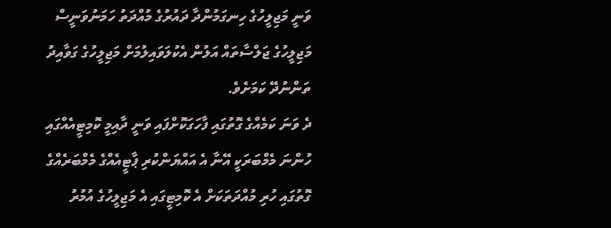ވަނީ މަޖިލީހުގެ ހިނގަމުންދާ ދައުރުގެ މުއްދަތު ހަމަނުވަނީސް މަޖިލީހުގެ ޖަލްސާތައް އަލުން އެކުލަވައިލުމަށް މަޖިލީހުގެ ގަވާއިދު ތަންނުދޭ ކަމަށެވެ.
ދެ ވަނަ ކަމެއްގެ ގޮތުގައި ފާހަގަކޮށްފައި ވަނީ ދާއިމީ ކޮމިޓީއެއްގައި ހުންނަ މެމްބަރަކީ އޭނާ އެ އައްޔަންކުރި ޕާޓީއެއްގެ މެމްބަރެއްގެ ގޮތުގައި ހުރި މުއްދަތަކަށް އެ ކޮމިޓީގައި އެ މަޖިލީހުގެ އުމުރު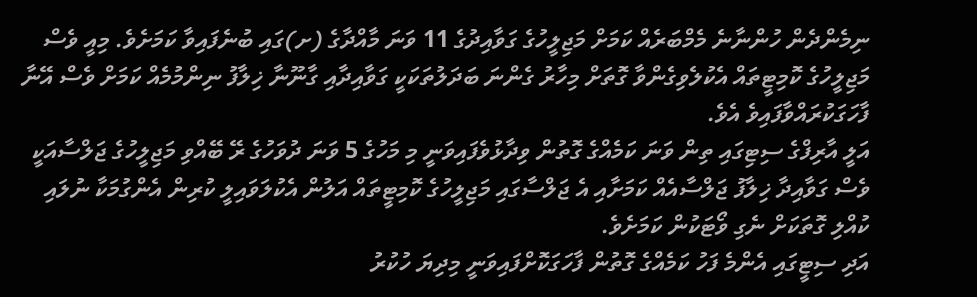ނިމެންދެން ހުންނާނެ މެމްބަރެއް ކަމަށް މަޖިލީހުގެ ގަވާއިދުގެ 11 ވަނަ މާއްދާގެ (ށ)ގައި ބުނެފައިވާ ކަމަށެވެ. މިއީ ވެސް މަޖިލީހުގެ ކޮމިޓީތައް އެކުލެވިގެންވާ ގޮތަށް މިހާރު ގެންނަ ބަދަލުތަކަކީ ގަވާއިދާއި ގާނޫނާ ޚިލާފު ނިންމުމެއް ކަމަށް ވެސް އޭނާ ފާހަގަކުރައްވާފައިވެ އެވެ.
އަލީ އާރިފްގެ ސިޓިގައި ތިން ވަނަ ކަމެއްގެ ގޮތުން ވިދާޅުވެފައިވަނީ މި މަހުގެ 5 ވަނަ ދުވަހުގެ ރޭ ބޭއްވި މަޖިލީހުގެ ޖަލްސާއަކީ ވެސް ގަވާއިދާ ޚިލާފު ޖަލްސާއެއް ކަމަށާއި އެ ޖަލްސާގައި މަޖިލީހުގެ ކޮމިޓީތައް އަލުން އެކުލަވައިލީ ކުރިން އެންގުމަކާ ނުލައި ކުއްލި ގޮތަކަށް ނެގި ވޯޓަކުން ކަމަށެވެ.
އަދި ސިޓީގައި އެންމެ ފަހު ކަމެއްގެ ގޮތުން ފާހަގަކޮށްފައިވަނީ މިދިޔަ ހުކުރު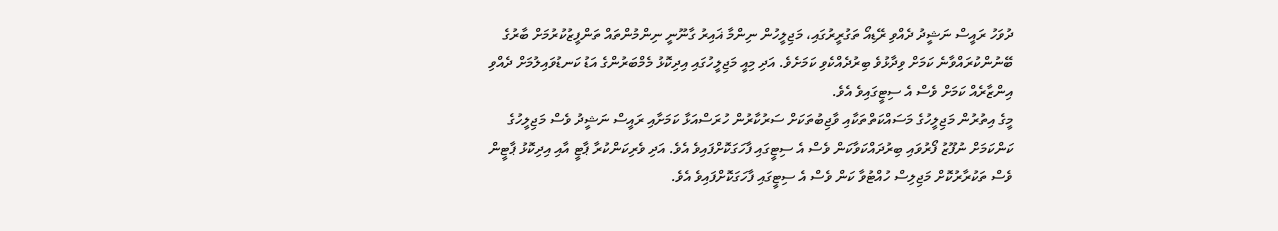ދުވަހު ރައީސް ނަޝީދު ދެއްވި ރޭޑިއޯ ތަގުރީރުގައި، މަޖިލީހުން ނިންމާ ޣައިރު ގާނޫނީ ނިންމުންތައް ތަންފީޒުކުރުމަށް ބާރުގެ ބޭނުންކުރައްވާނެ ކަމަށް ވިދާޅުވެ ބިރުދެއްކެވި ކަމަށެވެ. އަދި މިއީ މަޖިލީހުގައި އިދިކޮޅު މެމްބަރުންގެ އަޑު ކަނޑުވައިލުމަށް ދެއްވި އިންޒާރެއް ކަމަށް ވެސް އެ ސިޓީގައިވެ އެވެ.
މީގެ އިތުރުން މަޖިލީހުގެ މަސައްކަތްތަކާއި ވާޖިބުތަކަށް ސަރުކާރުން ހުރަސްއަޅާ ކަމަށާއި ރައީސް ނަޝީދު ވެސް މަޖިލީހުގެ ކަންކަމަށް ނުފޫޒު ފޯރުވައި ބިރުދައްކަވާކަން ވެސް އެ ސިޓީގައި ފާހަގަކޮށްފައިވެ އެވެ. އަދި ވެރިކަންކުރާ ޕާޓީ އާއި އިދިކޮޅު ޕާޓީން ވެސް ތަކުރާރުކޮށް މަޖިލިސް ހުއްޓުވާ ކަން ވެސް އެ ސިޓީގައި ފާހަގަކޮށްފައިވެ އެވެ.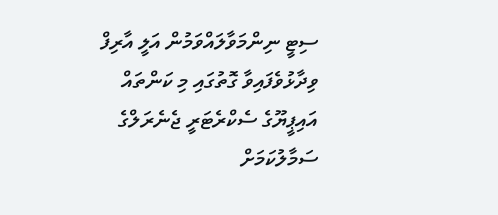ސިޓީ ނިންމަވާލައްވަމުން އަލީ އާރިފް ވިދާޅުވެފައިވާ ގޮތުގައި މި ކަންތައް އައިޕީޔޫގެ ސެކްރެޓަރީ ޖެނެރަލްގެ ސަމާލުކަމަށް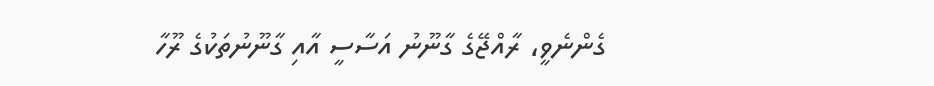ގެންނެވީ، ރާއްޖޭގެ ގާނޫނު އަސާސީ އާއި ގާނޫނުތަކުގެ ރޫހާ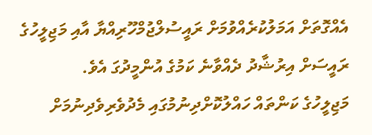އެއްގޮތަށް އަމަލުކުރެއްވުމަށް ރައީސުލްޖުމްހޫރިއްޔާ އާއި މަޖިލީހުގެ ރައީސަށް އިރުޝާދު ދެއްވާނެ ކަމުގެ އުންމީދުގަ އެވެ.
މަޖިލީހުގެ ކަންތައް ހައްލުކޮށްދިނުމުގައި މެދުވެރިވެދިނުމަށް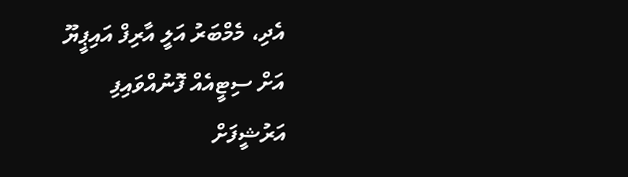އެދި، މެމްބަރު އަލީ އާރިފް އައިޕީޔޫ އަށް ސިޓީއެއް ފޮނުއްވައިފި
އަރުޝީފަށް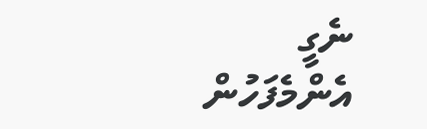ނެގީ
އެންމެފަހުން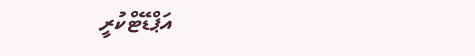އަޕްޑޭޓްކުރީ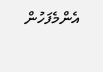އެންމެފަހުން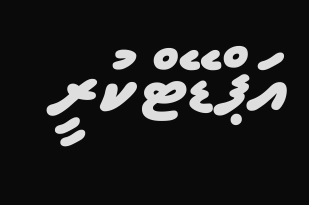އަޕްޑޭޓްކުރީ